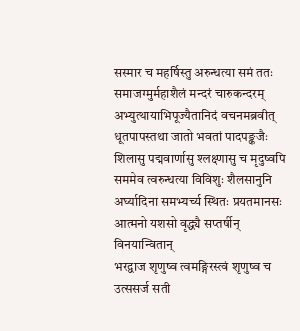सस्मार च महर्षिस्तु अरुन्धत्या समं ततः
समाजग्मुर्महाशैलं मन्दरं चारुकन्दरम्
अभ्युत्थायाभिपूज्यैतानिदं वचनमब्रवीत्
धूतपापस्तथा जातो भवतां पादपङ्कजैः
शिलासु पद्मवार्णासु श्लक्ष्णासु च मृदुष्वपि
सममेव त्वरुन्धत्या विविशुः शैलसानुनि
अर्घ्यादिना समभ्यर्च्य स्थितः प्रयतमानसः
आत्मनो यशसो वृद्ध्यै सप्तर्षीन् विनयान्वितान्
भरद्वाज शृणुष्व त्वमङ्गिरस्त्वं शृणुष्व च
उत्ससर्ज सती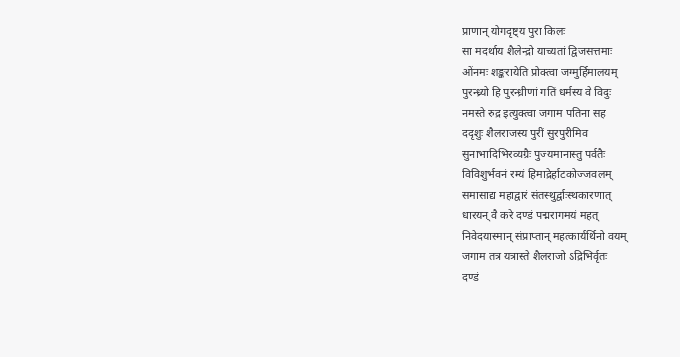प्राणान् योगदृष्ट्य पुरा किलः
सा मदर्थाय शैलेन्द्रो याच्यतां द्विजसत्तमाः
ओंनमः शङ्करायेति प्रोक्त्वा जग्मुर्हिमालयम्
पुरन्ध्र्यो हि पुरन्ध्रीणां गतिं धर्मस्य वे विदुः
नमस्ते रुद्र इत्युक्त्वा जगाम पतिना सह
ददृशुः शैलराजस्य पुरीं सुरपुरीमिव
सुनाभादिभिरव्यग्रैः पुज्यमानास्तु पर्वतैः
विविशुर्भवनं रम्यं हिमाद्रेर्हाटकोज्जवलम्
समासाद्य महाद्वारं संतस्थुर्द्वाःस्थकारणात्
धारयन् वै करे दण्डं पद्मरागमयं महत्
निवेदयास्मान् संप्राप्तान् महत्कार्यर्थिनो वयम्
जगाम तत्र यत्रास्ते शैलराजो ऽद्रिभिर्वृतः
दण्डं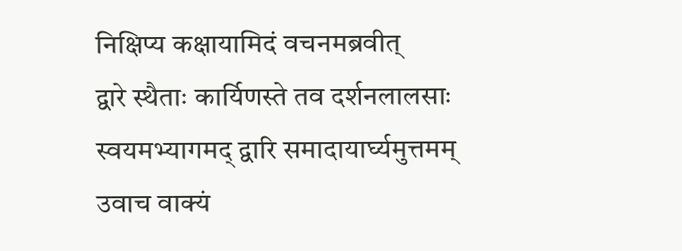निक्षिप्य कक्षायामिदं वचनमब्रवीत्
द्वारे स्थैताः कार्यिणस्ते तव दर्शनलालसाः
स्वयमभ्यागमद् द्वारि समादायार्घ्यमुत्तमम्
उवाच वाक्यं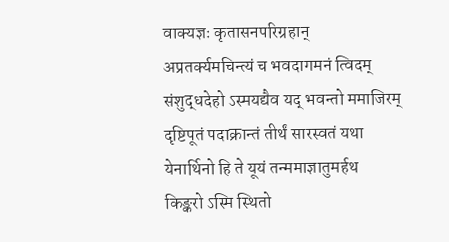वाक्यज्ञः कृतासनपरिग्रहान्
अप्रतर्क्यमचिन्त्यं च भवदागमनं त्विदम्
संशुद्धदेहो ऽस्मयद्यैव यद् भवन्तो ममाजिरम्
दृष्टिपूतं पदाक्रान्तं तीर्थं सारस्वतं यथा
येनार्थिनो हि ते यूयं तन्ममाज्ञातुमर्हथ
किङ्करो ऽस्मि स्थितो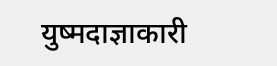युष्मदाज्ञाकारी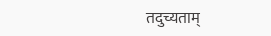तदुच्यताम्